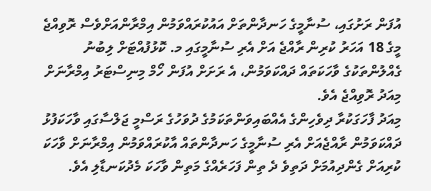އުފަން ރަށުގައި، ސުނާމީގެ ހަނދާންތަށް އައުކުރައްވަމުން އިމްރާންއަށްވެސް ރޮވިއްޖެ
މީގެ 18 އަހަރު ކުރިން ރާއްޖެ އަށް އެރި ސުނާމީގައި މ. ކޮޅުފުއްޓަށް ލިބުނު ގެއްލުންތަކުގެ ވާހަކަތައް ދައްކަވަމުން، އެ ރަށަށް އުފަން ހޯމް މިނިސްޓަރު އިމްރާނަށް މިއަދު ރޮވިއްޖެ އެވެ.
މިއަދު ފާހަގަކުރާ ދިވެހިންގެ އެއްބައިވަންތަކަމުގެ ދުވަހުގެ ރަސްމީ ޖަލްސާގައި ވާހަކަފުޅު ދައްކަވަމުން ރާއްޖެއަށް އެރި ސުނާމީގެ ހަނދާންތައް އާކުރައްވަމުން އިމްރާނަށް ވާހަކަ ކުރިއަށް ގެންދިއުމަށް ދަތިވެ ދެ ތިން ފަހަރެއްގެ މަތިން ވާހަކަ މެދުކަނޑާލި އެވެ.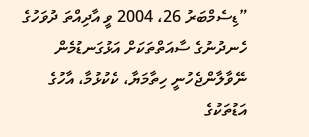”ޑިސެމްބަރު 26، 2004 ވީ އާދިއްތަ ދުވަހުގެ ހެނދުނުގެ ސާއަތްތަކަށް އަޅުގަނޑުމެން ނޭވާލާންޖެހުނީ ހިތާމަޔާ، ކެކުޅުމާ، އާހުގެ އަޑުތަކުގެ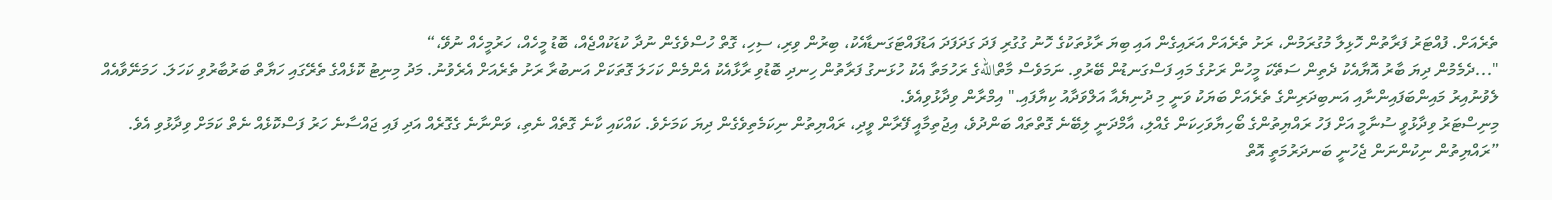ތެރެއަށް. ފުއްޓަރު ފަރާތުން ހޮޅިލާ މުގުރަމުން، ރަށު ތެރެއަށް އަރައިގެން އައި ބިޔަ ރާޅުތަކުގެ ހޮނު ގުގުރި ފަދަ ގަދަފަދަ އަޑުފައްޓަގަނޑާއެކު، ބިރުން ވިރި، ސިހި، ގޮތް ހުސްވެގެން ނުދާ ކުޑަކުއްޖެއް، ބޮޑު މީހެއް، ހަރުމީހެއް ނުވޭ،“
"...ދެމެމުން ދިޔަ ބާރު އޮޔާއެކު ދެތިން ސަތޭކަ މީހުން ރަށުގެ މައި ފަސްގަނޑުން ބޭރުވި. ނަމަވެސް މާތްاللهގެ ރަހުމަތާ އެކު ހުޅަނގު ފަރާތުން ހިނދި ބޮޑުވި ރާޅާއެކު އެންމެން ކަހަލަ ގޮތަކަށް އަނބުރާ ރަށު ތެރެއަށް އެރެވުނު. މަދު މިނިޓު ކޮޅެއްގެ ތެރޭގައި ހަޔާތް ބަރުބާރުވި ކަހަލަ. ހަމަނޭވާއެއް ލެވުނުއިރު މައިންބަފައިންނާއި އަނބިދަރިންގެ ތެރެއަށް ބަޔަކު ވަނީ މި ދުނިޔެއާ އަލްވަދާއު ކިޔާފައި." އިމްރާން ވިދާޅުވިއެވެ.
މިނިސްޓަރު ވިދާޅުވީ ސުނާމީ އަށް ފަހު ރައްޔިތުންގެ ބޯހިޔާވަހިކަން ގެއްލި، އާމްދަނީ ލިބޭނެ ގޮތްތައް ބަންދުވެ، އިޖުތިމާއީ ފޭރާން ވީދި، ރައްޔިތުން ނިކަމެތިވެގެން ދިޔަ ކަމަށެވެ. ކައްކައި ކާނެ ގޮތެއް ނެތި، ވަންނާނެ ގެގޮރެއް އަދި ފައި ޖައްސާނެ ހަރު ފަސްކޮޅެއް ނެތް ކަމަށް ވިދާޅުވި އެވެ.
”ރައްޔިތުން ނިކުންނަން ޖެހުނީ ބަނދަރުމަތީ އޮތް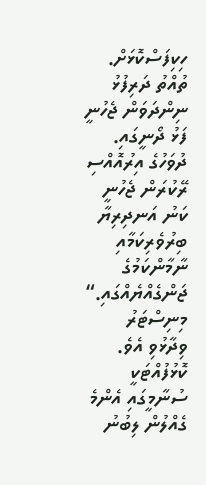ހިކިފަސްކޮޅަށް. ތުއްތު ދަރިފުޅު ނިންދަވަން ޖެހުނީ ފަޅު ދޯނީގައި. ދުވަހުގެ އިރުއޮއްސި ރޭކުރަން ޖެހުނީ ކަނު އަނދިރިޔާ ބިރުވެރިކަމާއި ނާމާންކަމުގެ ޖަންގެއްޔެއްގައި.“ މިނިސްޓަރު ވިދާޅުވި އެވެ.
ކޮޅުފުއްޓަކީ ސުނާމީގައި އެންމެ ގެއްލުން ލިބުނު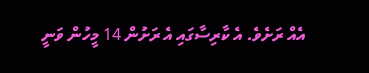އެއް ރަށެވެ. އެ ކާރިސާގައި އެ ރަށުން 14 މީހުން ވަނީ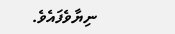ނިޔާވެފައެވެ.